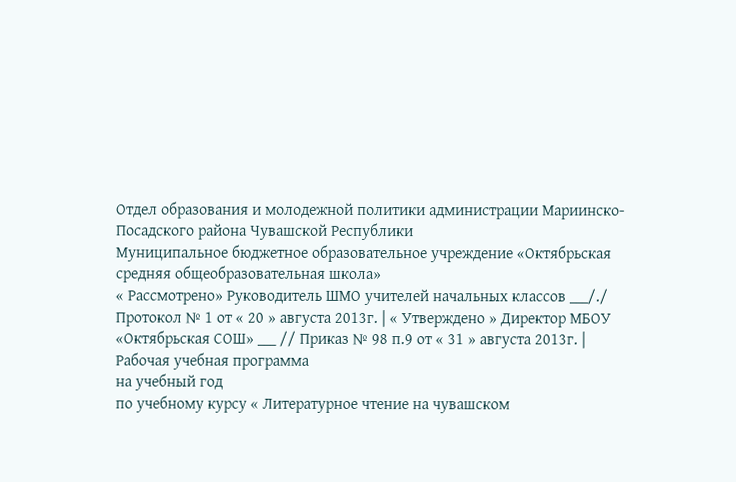Отдел образования и молодежной политики администрации Мариинско-Посадского района Чувашской Республики
Муниципальное бюджетное образовательное учреждение «Октябрьская средняя общеобразовательная школа»
« Рассмотрено» Руководитель ШМО учителей начальных классов ___/./ Протокол № 1 от « 20 » августа 2013г. | « Утверждено » Директор МБОУ «Октябрьская СОШ» ___ // Приказ № 98 п.9 от « 31 » августа 2013г. |
Рабочая учебная программа
на учебный год
по учебному курсу « Литературное чтение на чувашском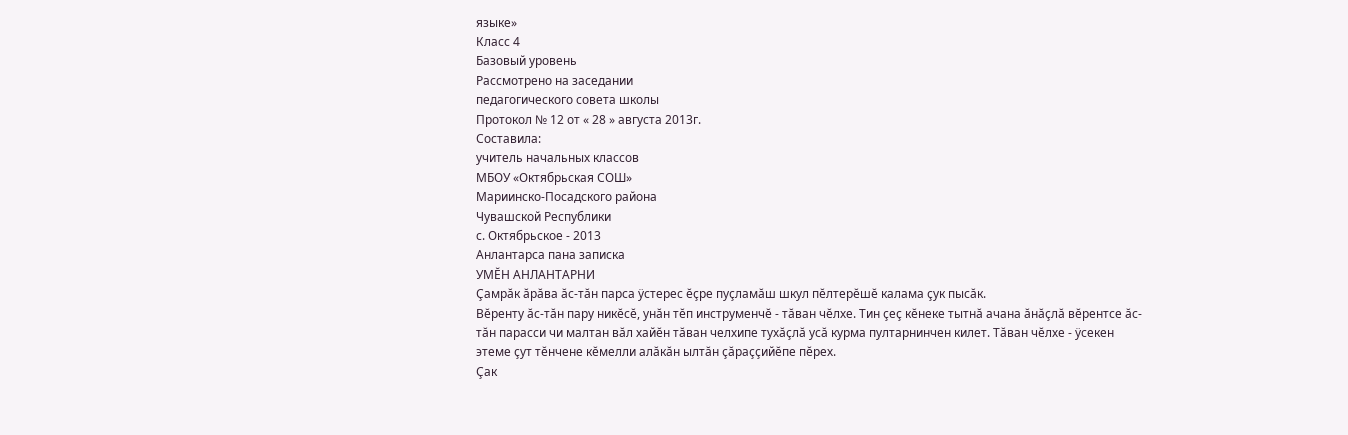языке»
Класс 4
Базовый уровень
Рассмотрено на заседании
педагогического совета школы
Протокол № 12 от « 28 » августа 2013г.
Составила:
учитель начальных классов
МБОУ «Октябрьская СОШ»
Мариинско-Посадского района
Чувашской Республики
с. Октябрьское - 2013
Анлантарса пана записка
УМĔН АНЛАНТАРНИ
Çамрăк ăрăва ăс-тăн парса ÿстерес ĕçре пуçламăш шкул пĕлтерĕшĕ калама çук пысăк.
Вĕренту ăс-тăн пару никĕсĕ, унăн тĕп инструменчĕ - тăван чĕлхе. Тин çеç кĕнеке тытнă ачана ăнăçлă вĕрентсе ăс-тăн парасси чи малтан вăл хайĕн тăван челхипе тухăçлă усă курма пултарнинчен килет. Тăван чĕлхе - ÿсекен этеме çут тĕнчене кĕмелли алăкăн ылтăн çăраççийĕпе пĕрех.
Çак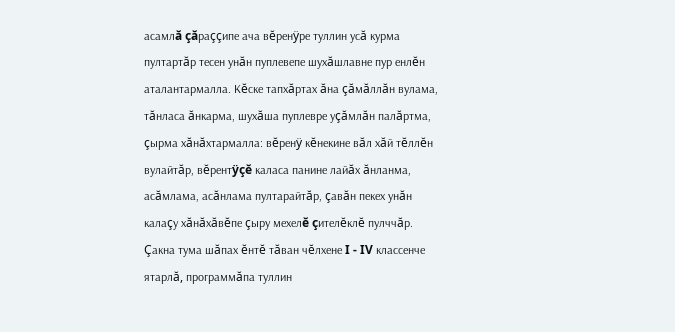асамлă çăраççипе ача вĕренÿре туллин усă курма пултартăр тесен унăн пуплевепе шухăшлавне пур енлĕн аталантармалла. Кĕске тапхăртах ăна çăмăллăн вулама, тăнласа ăнкарма, шухăша пуплевре уçăмлăн палăртма, çырма хăнăхтармалла: вĕренÿ кĕнекине вăл хăй тĕллĕн вулайтăр, вĕрентÿçĕ каласа панине лайăх ăнланма, асăмлама, асăнлама пултарайтăр, çавăн пекех унăн калаçу хăнăхăвĕпе çыру мехелĕ çителĕклĕ пулччăр. Çакна тума шăпах ĕнтĕ тăван чĕлхене I - IV классенче ятарлă, программăпа туллин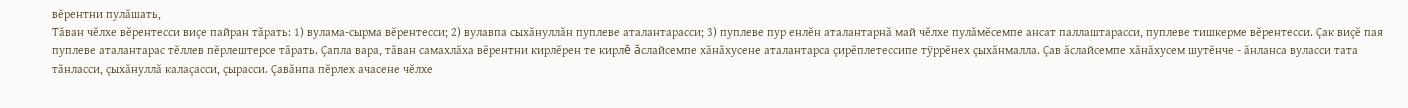вĕрентни пулăшать,
Тăван чĕлхе вĕрентесси виçе пайран тăрать: 1) вулама-сырма вĕрентесси; 2) вулавпа сыхăнуллăн пуплеве аталантарасси; 3) пуплеве пур енлĕн аталантарнă май чĕлхе пулăмĕсемпе ансат паллаштарасси, пуплеве тишкерме вĕрентесси. Çак виçĕ пая пуплеве аталантарас тĕллев пĕрлештерсе тăрать. Çапла вара, тăван самахлăха вĕрентни кирлĕрен те кирлĕ ăслайсемпе хăнăхусене аталантарса çирĕплетессипе тÿррĕнех çыхăнмалла. Çав ăслайсемпе хăнăхусем шутĕнче - ăнланса вуласси тата тăнласси, çыхăнуллă калаçасси, çырасси. Çавăнпа пĕрлех ачасене чĕлхе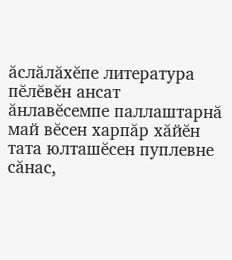ăслăлăхĕпе литература пĕлĕвĕн ансат ăнлавĕсемпе паллаштарнă май вĕсен харпăр хăйĕн тата юлташĕсен пуплевне сăнас,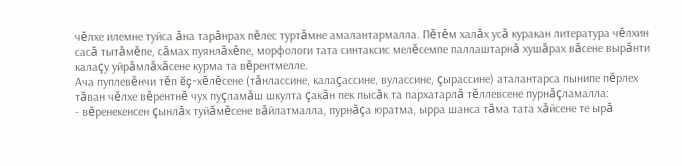чĕлхе илемне туйса ăна тарăнрах пĕлес туртăмне амалантармалла. Пĕтĕм халăх усă куракан литература чĕлхин сасă тытăмĕпе, сăмах пуянлăхĕпе, морфологи тата синтаксис мелĕсемпе паллаштарнă хушăрах вăсене вырăнти калаçу уйрăмлăхăсене курма та вĕрентмелле.
Ача пуплевĕнчи тĕп ĕç-хĕлĕсене (тăнлассине, калаçассине, вулассине, çырассине) аталантарса пынипе пĕрлех тăван чĕлхе вĕрентнĕ чух пуçламăш шкулта çакăн пек пысăк та пархатарлă тĕллевсене пурнăçламалла:
- вĕренекенсен çынлăх туйăмĕсене вăйлатмалла, пурнăçа юратма, ырра шанса тăма тата хăйсене те ырă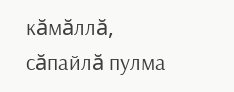кăмăллă, сăпайлă пулма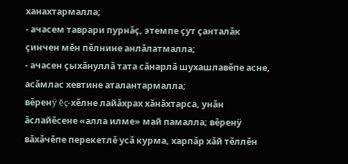ханахтармалла;
- ачасем таврари пурнăç, этемпе çут çанталăк çинчен мĕн пĕлнине анлăлатмалла;
- ачасен çыхăнуллă тата сăнарлă шухашлавĕпе асне, асăмлас хевтине аталантармалла;
вĕренÿ ĕç-хĕлне лайăхрах хăнăхтарса, унăн ăслайĕсене «алла илме» май памалла; вĕренÿ вăхăчĕпе перекетлĕ усă курма, харпăр хăй тĕллĕн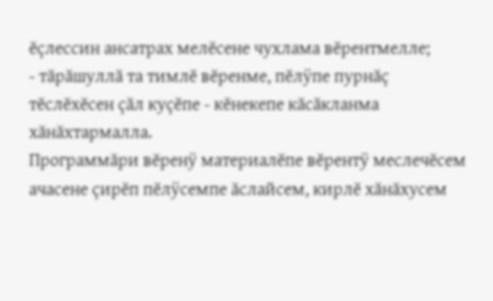ĕçлессин ансатрах мелĕсене чухлама вĕрентмелле;
- тăрăшуллă та тимлĕ вĕренме, пĕлÿпе пурнăç тĕслĕхĕсен çăл куçĕпе - кĕнекепе кăсăкланма хăнăхтармалла.
Программăри вĕренÿ материалĕпе вĕрентÿ меслечĕсем ачасене çирĕп пĕлÿсемпе ăслайсем, кирлĕ хăнăхусем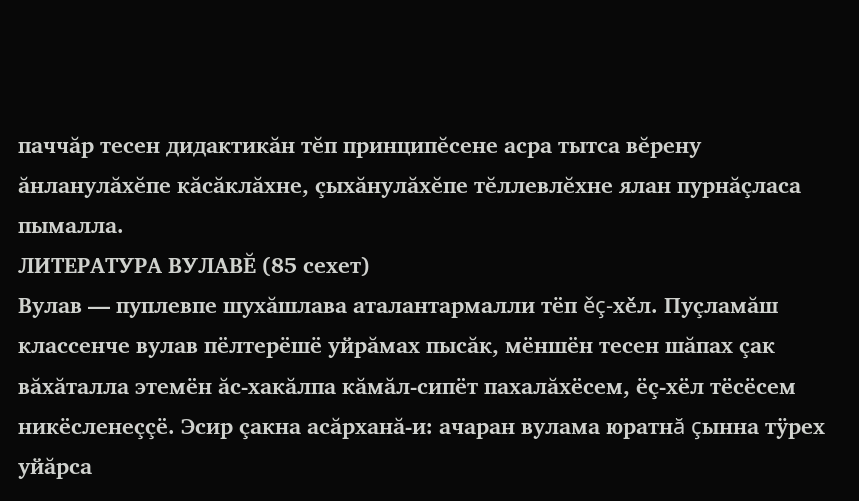паччăр тесен дидактикăн тĕп принципĕсене асра тытса вĕрену ăнланулăхĕпе кăсăклăхне, çыхăнулăхĕпе тĕллевлĕхне ялан пурнăçласа пымалла.
ЛИТЕРАТУРА ВУЛАВĔ (85 сехет)
Вулав — пуплевпе шухăшлава аталантармалли тёп ěç-хěл. Пуçламăш классенче вулав пёлтерёшё уйрăмах пысăк, мёншён тесен шăпах çак вăхăталла этемён ăс-хакăлпа кăмăл-сипёт пахалăхёсем, ёç-хёл тёсёсем никёсленеççё. Эсир çакна асăрханă-и: ачаран вулама юратнă çынна тÿрех уйăрса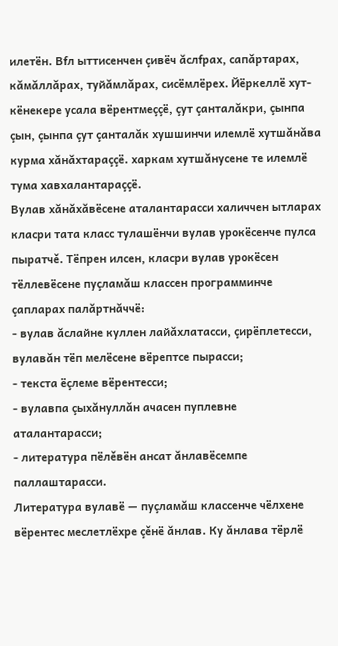илетён. Вfл ыттисенчен çивёч ăслfрах, сапăртарах, кăмăллăрах, туйăмлăрах, сисёмлёрех. Йёркеллё хут-кёнекере усала вёрентмеççё, çут çанталăкри, çынпа çын, çынпа çут çанталăк хушшинчи илемлё хутшăнăва курма хăнăхтараççё. харкам хутшăнусене те илемлё тума хавхалантараççё.
Вулав хăнăхăвёсене аталантарасси халиччен ытларах класри тата класс тулашёнчи вулав урокёсенче пулса пыратчě. Тёпрен илсен, класри вулав урокёсен тёллевёсене пуçламăш классен программинче çапларах палăртнăччё:
- вулав ăслайне куллен лайăхлатасси, çирёплетесси, вулавăн тёп мелёсене вёрептсе пырасси;
- текста ёçлеме вёрентесси;
- вулавпа çыхăнуллăн ачасен пуплевне аталантарасси;
- литература пёлěвён ансат ăнлавёсемпе паллаштарасси.
Литература вулавё — пуçламăш классенче чёлхене вёрентес меслетлёхре çěнё ăнлав. Ку ăнлава тёрлё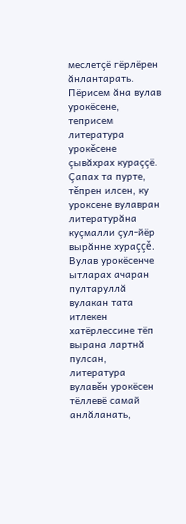меслетçё гёрлёрен ăнлантарать. Пёрисем ăна вулав урокёсене, теприсем литература урокěсене çывăхрах кураççё. Çапах та пурте, тěпрен илсен, ку уроксене вулавран литературăна куçмалли çул-йёр вырăнне хураççě.
Вулав урокёсенче ытларах ачаран пултаруллă вулакан тата итлекен хатёрлессине тёп вырана лартнă пулсан, литература вулавěн урокёсен тёллевё самай анлăланать,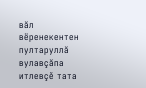вăл вёренекентен пултаруллă вулавçăпа итлевçě тата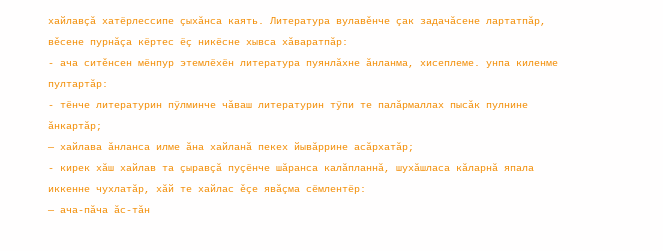хайлавçă хатёрлессипе çыхăнса каять. Литература вулавěнче çак задачăсене лартатпăр, вěсене пурнăçа кёртес ёç никёсне хывса хăваратпăр:
- ача ситěнсен мёнпур этемлёхён литература пуянлăхне ăнланма, хисеплеме. унпа киленме пултартăр:
- тёнче литературин пÿлминче чăваш литературин тÿпи те палăрмаллах пысăк пулнине ăнкартăр;
— хайлава ăнланса илме ăна хайланă пекех йывăррине асăрхатăр;
- кирек хăш хайлав та çыравçă пуçёнче шăранса калăпланнă, шухăшласа кăларнă япала иккенне чухлатăр, хăй те хайлас ěçе явăçма сёмлентёр:
— ача-пăча ăс-тăн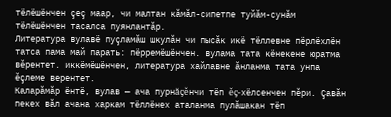тёлёшёнчен çеç маар, чи малтан кăмăл-сипетпе туйăм-сунăм тёлёшёнчен тасалса пуянлантăр.
Литература вулавё пуçламăш шкулăн чи пысăк икё тёллевне пёрлёхлён татса пама май парать: пёрремёшёнчен. вулама тата кёнекене юратма вěрентет. иккёмёшёнчен, литература хайлавне ăнланма тата унпа ěçлеме верентет.
Каларăмăр ёнтё, вулав — ача пурнăçěнчи тёп ěç-хёлсенчен пěри. Çавăн пекех вăл ачана харкам тёллёнех аталанма пулăшакан тёп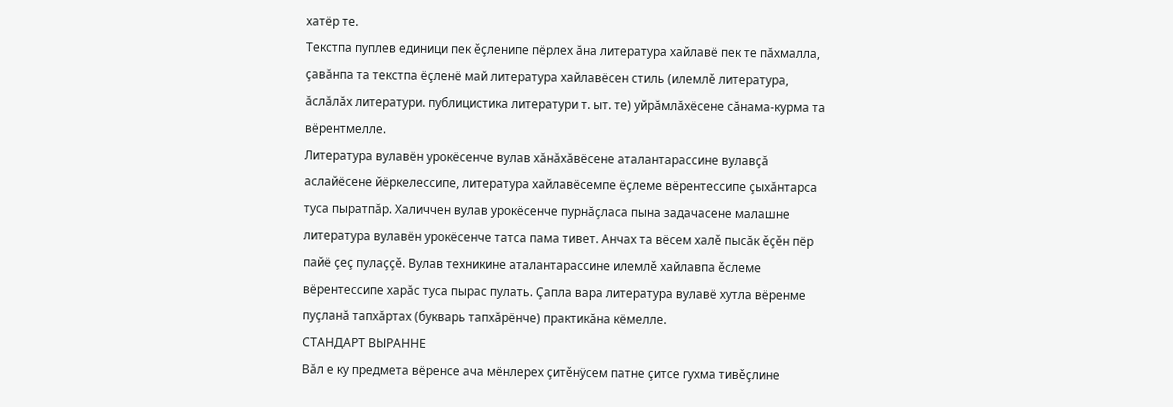хатёр те.
Текстпа пуплев единици пек ěçленипе пёрлех ăна литература хайлавё пек те пăхмалла, çавăнпа та текстпа ёçленё май литература хайлавёсен стиль (илемлě литература, ăслăлăх литератури. публицистика литератури т. ыт. те) уйрăмлăхёсене сăнама-курма та вёрентмелле.
Литература вулавён урокёсенче вулав хăнăхăвёсене аталантарассине вулавçă аслайёсене йёркелессипе, литература хайлавёсемпе ёçлеме вёрентессипе çыхăнтарса туса пыратпăр. Халиччен вулав урокёсенче пурнăçласа пына задачасене малашне литература вулавён урокёсенче татса пама тивет. Анчах та вёсем халě пысăк ěçěн пёр пайё çеç пулаççě. Вулав техникине аталантарассине илемлě хайлавпа ěслеме вёрентессипе харăс туса пырас пулать. Çапла вара литература вулавё хутла вёренме пуçланă тапхăртах (букварь тапхăрёнче) практикăна кёмелле.
СТАНДАРТ ВЫРАННЕ
Вăл е ку предмета вёренсе ача мёнлерех çитěнÿсем патне çитсе гухма тивěçлине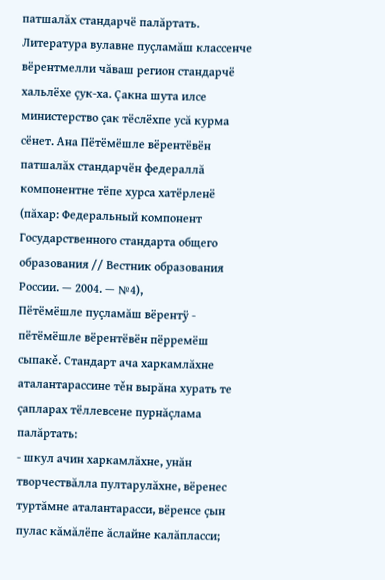патшалăх стандарчё палăртать. Литература вулавне пуçламăш классенче вёрентмелли чăваш регион стандарчё хальлёхе çук-ха. Çакна шута илсе министерство çак тёслёхпе усă курма сёнет. Ана Пётёмёшле вёрентёвён патшалăх стандарчён федераллă компонентне тёпе хурса хатёрленё (пăхар: Федеральный компонент Государственного стандарта общего образования // Вестник образования России. — 2004. — №4),
Пётёмёшле пуçламăш вёрентÿ - пётёмёшле вёрентёвён пёрремёш сыпакě. Стандарт ача харкамлăхне аталантарассине тěн вырăна хурать те çапларах тёллевсене пурнăçлама палăртать:
- шкул ачин харкамлăхне, унăн творчествăлла пултарулăхне, вёренес туртăмне аталантарасси, вёренсе çын пулас кăмăлёпе ăслайне калăпласси;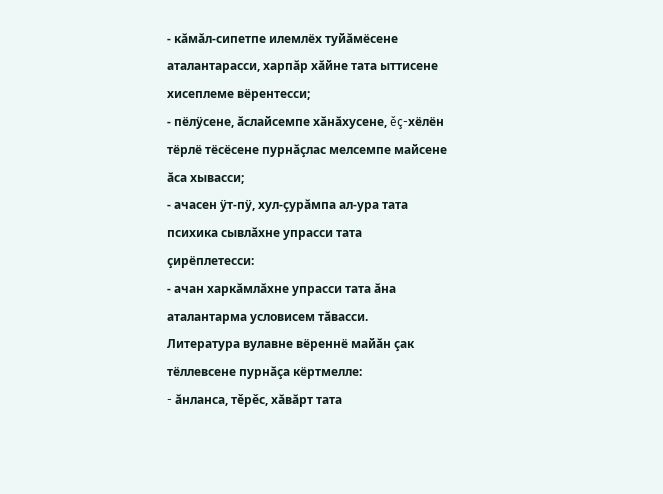- кăмăл-сипетпе илемлёх туйăмёсене аталантарасси, харпăр хăйне тата ыттисене хисеплеме вёрентесси;
- пёлÿсене, ăслайсемпе хăнăхусене, ěç-хёлён тёрлё тёсёсене пурнăçлас мелсемпе майсене ăса хывасси;
- ачасен ÿт-пÿ, хул-çурăмпа ал-ура тата психика сывлăхне упрасси тата çирёплетесси:
- ачан харкăмлăхне упрасси тата ăна аталантарма условисем тăвасси.
Литература вулавне вёреннё майăн çак тёллевсене пурнăçа кёртмелле:
- ăнланса, тěрěс, хăвăрт тата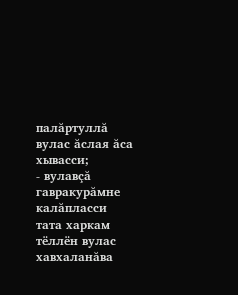палăртуллă вулас ăслая ăса хывасси;
- вулавçă гавракурăмне калăпласси тата харкам тёллён вулас хавхаланăва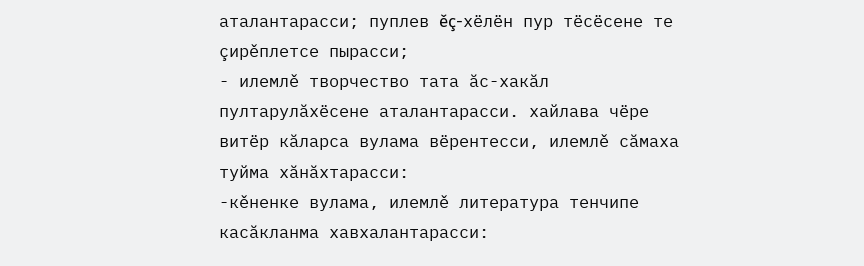аталантарасси; пуплев ěç-хёлён пур тёсёсене те çирěплетсе пырасси;
- илемлě творчество тата ăс-хакăл пултарулăхёсене аталантарасси. хайлава чёре витёр кăларса вулама вёрентесси, илемлě сăмаха туйма хăнăхтарасси:
-кěненке вулама, илемлě литература тенчипе касăкланма хавхалантарасси: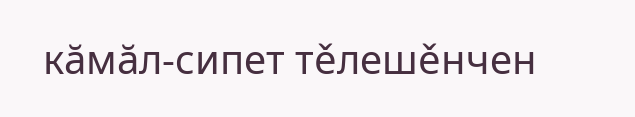кăмăл-сипет тěлешěнчен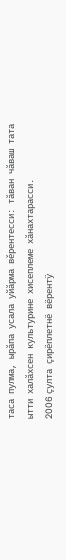таса пулма, ырăпа усала уйăрма вěрентесси: тăван чăваш тата ытти халăхсен культурине хисеплеме хăнахтарасси.
2006 çулта çирёплетнё вёрентÿ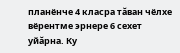планёнче 4 класра тăван чёлхе вёрентме эрнере 6 сехет уйăрна. Ку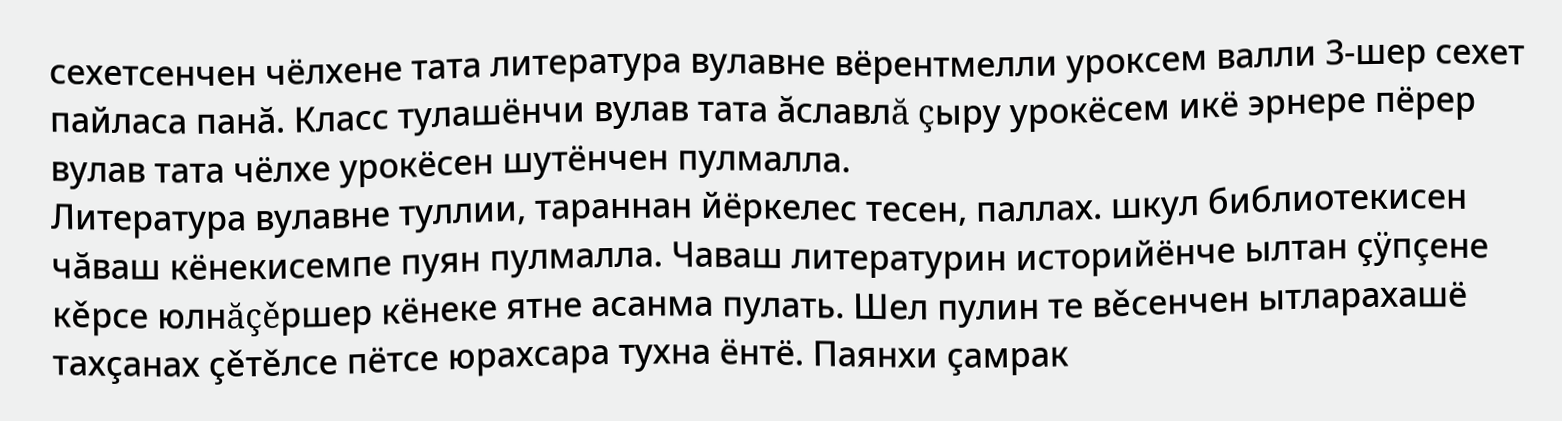сехетсенчен чёлхене тата литература вулавне вёрентмелли уроксем валли 3-шер сехет пайласа панă. Класс тулашёнчи вулав тата ăславлă çыру урокёсем икё эрнере пёрер вулав тата чёлхе урокёсен шутёнчен пулмалла.
Литература вулавне туллии, тараннан йёркелес тесен, паллах. шкул библиотекисен чăваш кёнекисемпе пуян пулмалла. Чаваш литературин историйёнче ылтан çÿпçене кěрсе юлнăçěршер кёнеке ятне асанма пулать. Шел пулин те вěсенчен ытларахашё тахçанах çěтěлсе пётсе юрахсара тухна ёнтё. Паянхи çамрак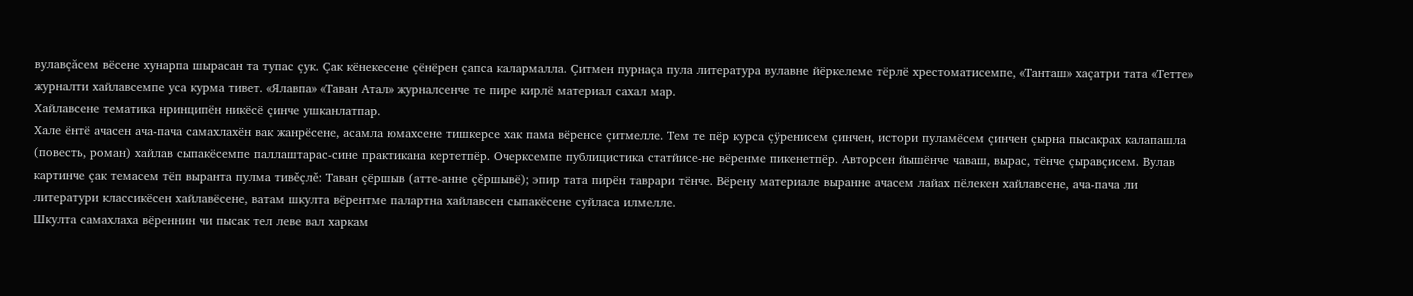вулавçăсем вёсене хунарпа шырасан та тупас çук. Çак кёнекесене çёнёрен çапса калармалла. Çитмен пурнаçа пула литература вулавне йёркелеме тёрлё хрестоматисемпе, «Танташ» хаçатри тата «Тетте» журналти хайлавсемпе уса курма тивет. «Ялавпа» «Таван Атал» журналсенче те пире кирлё материал сахал мар.
Хайлавсене тематика нринципён никёсё çинче ушканлатпар.
Хале ёнтё ачасен ача-пача самахлахён вак жанрёсене, асамла юмахсене тишкерсе хак пама вёренсе çитмелле. Тем те пёр курса çÿренисем çинчен, истори пуламёсем çинчен çырна пысакрах калапашла (повесть, роман) хайлав сыпакёсемпе паллаштарас-сине практикана кертетпёр. Очерксемпе публицистика статйисе-не вёренме пикенетпёр. Авторсен йышёнче чаваш, вырас, тёнче çыравçисем. Вулав картинче çак темасем тёп выранта пулма тивěçлě: Таван çёршыв (атте-анне çěршывё); эпир тата пирён таврари тёнче. Вёрену материале выранне ачасем лайах пёлекен хайлавсене, ача-пача ли литератури классикёсен хайлавёсене, ватам шкулта вёрентме палартна хайлавсен сыпакёсене суйласа илмелле.
Шкулта самахлаха вёреннин чи пысак тел леве вал харкам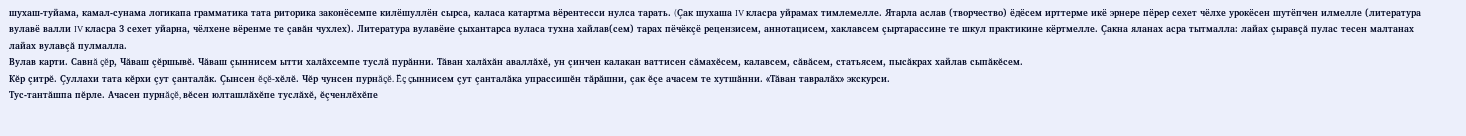шухаш-туйама, камал-сунама логикапа грамматика тата риторика законёсемпе килёшуллён сырса, каласа катартма вёрентесси нулса тарать. (Çак шухаша IV класра уйрамах тимлемелле. Ятарла аслав (творчество) ёдёсем ирттерме икё эрнере пёрер сехет чёлхе урокёсен шутёпчен илмелле (литература вулавё валли IV класра 3 сехет уйарна, чёлхене вёренме те çавăн чухлех). Литература вулавёие çыхантарса вуласа тухна хайлав(сем) тарах пёчёкçё рецензисем, аннотацисем, хаклавсем çыртарассине те шкул практикине кёртмелле. Çакна яланах асра тытмалла: лайах çыравçă пулас тесен малтанах лайах вулавçă пулмалла.
Вулав карти. Савнă çĕр, Чăваш çĕршывĕ. Чăваш çыннисем ытти халăхсемпе туслă пурăнни. Тăван халăхăн аваллăхĕ, ун çинчен калакан ваттисен сăмахĕсем, калавсем, сăвăсем, статьясем, пысăкрах хайлав сыпăкĕсем.
Кĕр çитрĕ. Çуллахи тата кĕрхи çут çанталăк. Çынсен ĕçĕ-хĕлĕ. Чĕр чунсен пурнăçĕ. Ĕç çыннисем çут çанталăка упрассишĕн тăрăшни, çак ĕçе ачасем те хутшăнни. «Тăван тавралăх» экскурси.
Тус-тантăшпа пĕрле. Ачасен пурнăçĕ, вĕсен юлташлăхĕпе туслăхĕ, ĕçченлĕхĕпе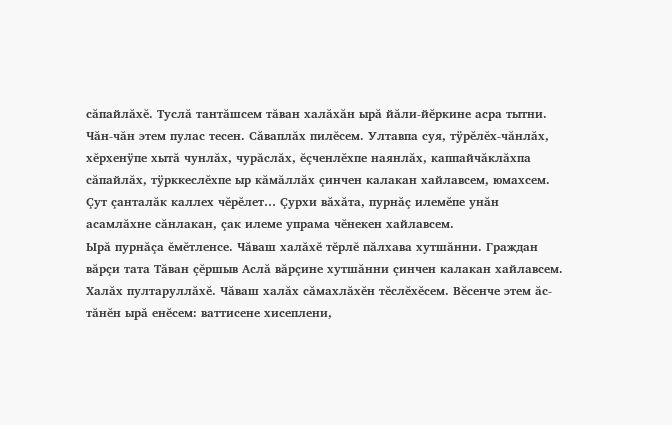сăпайлăхĕ. Туслă тантăшсем тăван халăхăн ырă йăли-йĕркине асра тытни.
Чăн-чăн этем пулас тесен. Сăваплăх пилĕсем. Ултавпа суя, тÿрĕлĕх-чăнлăх, хĕрхенÿпе хытă чунлăх, чурăслăх, ĕçченлĕхпе наянлăх, каппайчăклăхпа сăпайлăх, тÿрккеслĕхпе ыр кăмăллăх çинчен калакан хайлавсем, юмахсем.
Çут çанталăк каллех чĕрĕлет… Çурхи вăхăта, пурнăç илемĕпе унăн асамлăхне сăнлакан, çак илеме упрама чĕнекен хайлавсем.
Ырă пурнăçа ĕмĕтленсе. Чăваш халăхĕ тĕрлĕ пăлхава хутшăнни. Граждан вăрçи тата Тăван çĕршыв Аслă вăрçине хутшăнни çинчен калакан хайлавсем.
Халăх пултаруллăхĕ. Чăваш халăх сăмахлăхĕн тĕслĕхĕсем. Вĕсенче этем ăс-тăнĕн ырă енĕсем: ваттисене хисеплени,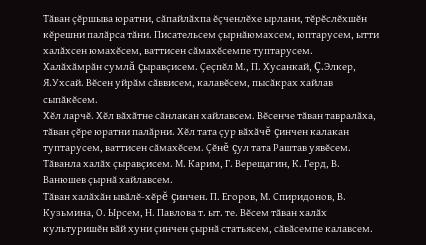Тăван çĕршыва юратни, сăпайлăхпа ĕçченлĕхе ырлани, тĕрĕслĕхшĕн кĕрешни палăрса тăни. Писательсем çырнăюмахсем, юптарусем, ытти халăхсен юмахĕсем, ваттисен сăмахĕсемпе туптарусем.
Халăхăмрăн сумлă çыравçисем. Çеçпĕл М., П. Хусанкай, Ç.Элкер, Я.Ухсай. Вĕсен уйрăм сăввисем, калавĕсем, пысăкрах хайлав сыпăкĕсем.
Хĕл ларчĕ. Хĕл вăхăтне сăнлакан хайлавсем. Вĕсенче тăван тавралăха, тăван çĕре юратни палăрни. Хĕл тата çур вăхăчĕ çинчен калакан туптарусем, ваттисен сăмахĕсем. Çĕнĕ çул тата Раштав уявĕсем.
Тăванла халăх çыравçисем. М. Карим, Г. Верещагин, К. Герд, В. Ванюшев çырнă хайлавсем.
Тăван халăхăн ывăлĕ-хĕрĕ çинчен. П. Егоров, М. Спиридонов, В. Кузьмина, О. Ырсем, Н. Павлова т. ыт. те. Вĕсем тăван халăх культуришĕн вăй хуни çинчен çырнă статьясем, сăвăсемпе калавсем.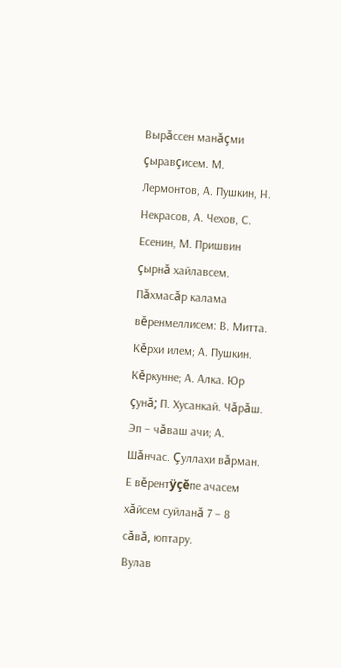Вырăссен манăçми çыравçисем. М. Лермонтов, А. Пушкин, Н. Некрасов, А. Чехов, С. Есенин, М. Пришвин çырнă хайлавсем.
Пăхмасăр калама вĕренмеллисем: В. Митта. Кĕрхи илем; А. Пушкин. Кĕркунне; А. Алка. Юр çунă; П. Хусанкай. Чăрăш. Эп – чăваш ачи; А. Шăнчас. Çуллахи вăрман.
Е вĕрентÿçĕпе ачасем хăйсем суйланă 7 – 8 сăвă, юптару.
Вулав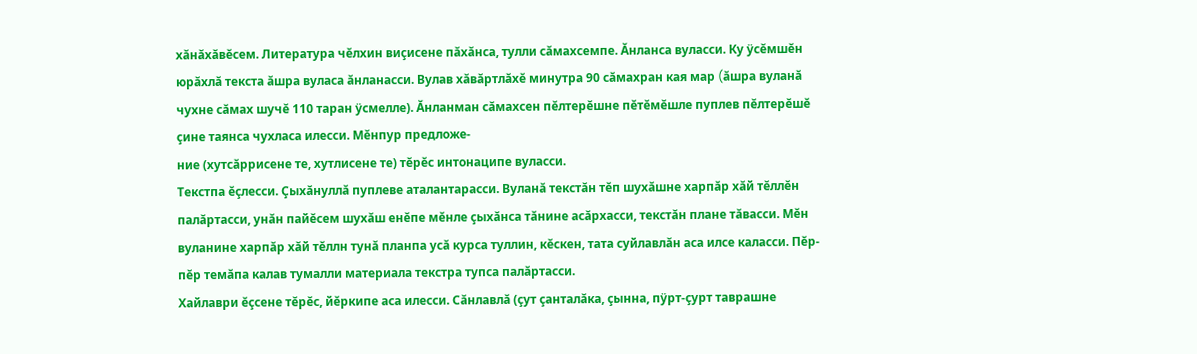хăнăхăвĕсем. Литература чĕлхин виçисене пăхăнса, тулли сăмахсемпе. Ăнланса вуласси. Ку ÿсĕмшĕн юрăхлă текста ăшра вуласа ăнланасси. Вулав хăвăртлăхĕ минутра 90 сăмахран кая мар (ăшра вуланă чухне сăмах шучĕ 110 таран ÿсмелле). Ăнланман сăмахсен пĕлтерĕшне пĕтĕмĕшле пуплев пĕлтерĕшĕ çине таянса чухласа илесси. Мĕнпур предложе-
ние (хутсăррисене те, хутлисене те) тĕрĕс интонаципе вуласси.
Текстпа ĕçлесси. Çыхăнуллă пуплеве аталантарасси. Вуланă текстăн тĕп шухăшне харпăр хăй тĕллĕн палăртасси, унăн пайĕсем шухăш енĕпе мĕнле çыхăнса тăнине асăрхасси, текстăн плане тăвасси. Мĕн вуланине харпăр хăй тĕллн тунă планпа усă курса туллин, кĕскен, тата суйлавлăн аса илсе каласси. Пĕр-пĕр темăпа калав тумалли материала текстра тупса палăртасси.
Хайлаври ĕçсене тĕрĕс, йĕркипе аса илесси. Сăнлавлă (çут çанталăка, çынна, пÿрт-çурт таврашне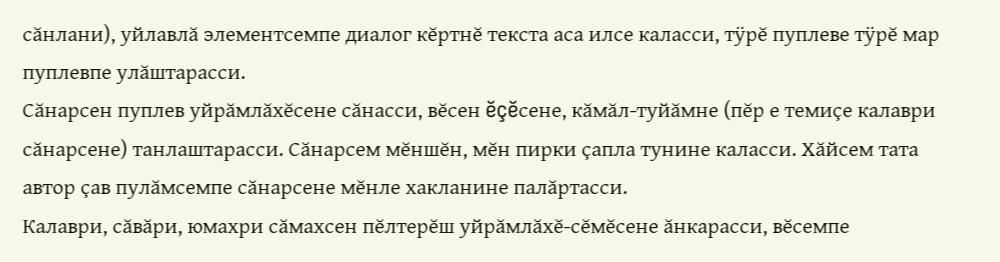сăнлани), уйлавлă элементсемпе диалог кĕртнĕ текста аса илсе каласси, тÿрĕ пуплеве тÿрĕ мар пуплевпе улăштарасси.
Сăнарсен пуплев уйрăмлăхĕсене сăнасси, вĕсен ĕçĕсене, кăмăл-туйăмне (пĕр е темиçе калаври сăнарсене) танлаштарасси. Сăнарсем мĕншĕн, мĕн пирки çапла тунине каласси. Хăйсем тата автор çав пулăмсемпе сăнарсене мĕнле хакланине палăртасси.
Калаври, сăвăри, юмахри сăмахсен пĕлтерĕш уйрăмлăхĕ-сĕмĕсене ăнкарасси, вĕсемпе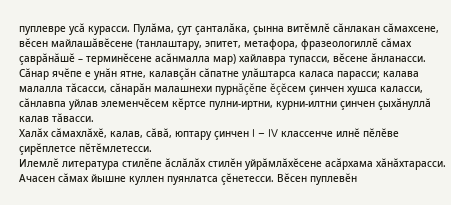пуплевре усă курасси. Пулăма, çут çанталăка, çынна витĕмлĕ сăнлакан сăмахсене, вĕсен майлашăвĕсене (танлаштару, эпитет, метафора, фразеологиллĕ сăмах çаврăнăшĕ – терминĕсене асăнмалла мар) хайлавра тупасси, вĕсене ăнланасси.
Сăнар ячĕпе е унăн ятне, калавçăн сăпатне улăштарса каласа парасси; калава малалла тăсасси, сăнарăн малашнехи пурнăçĕпе ĕçĕсем çинчен хушса каласси, сăнлавпа уйлав элеменчĕсем кĕртсе пулни-иртни, курни-илтни çинчен çыхăнуллă калав тăвасси.
Халăх сăмахлăхĕ, калав, сăвă, юптару çинчен I – IV классенче илнĕ пĕлĕве çирĕплетсе пĕтĕмлетесси.
Илемлĕ литература стилĕпе ăслăлăх стилĕн уйрăмлăхĕсене асăрхама хăнăхтарасси.
Ачасен сăмах йышне куллен пуянлатса çĕнетесси. Вĕсен пуплевĕн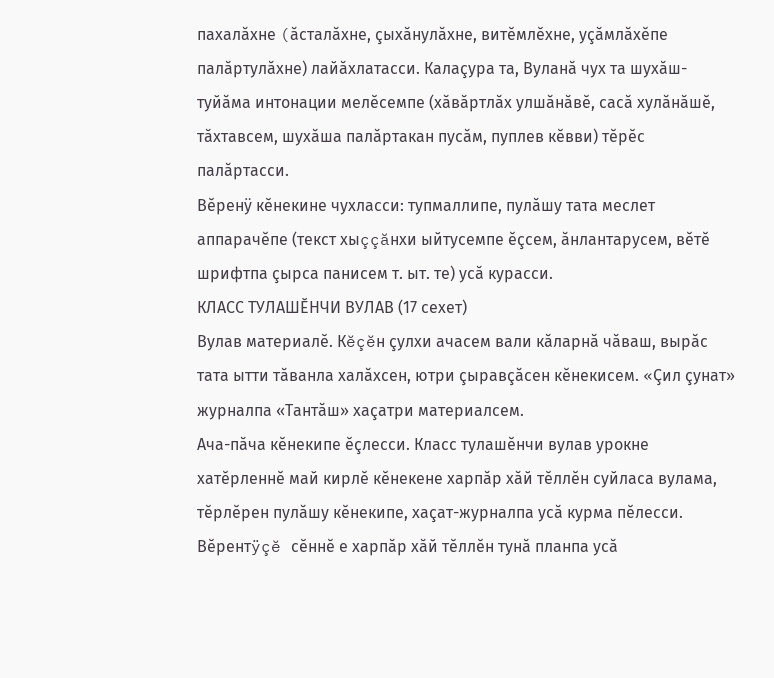пахалăхне (ăсталăхне, çыхăнулăхне, витĕмлĕхне, уçăмлăхĕпе палăртулăхне) лайăхлатасси. Калаçура та, Вуланă чух та шухăш-туйăма интонации мелĕсемпе (хăвăртлăх улшăнăвĕ, сасă хулăнăшĕ, тăхтавсем, шухăша палăртакан пусăм, пуплев кĕвви) тĕрĕс палăртасси.
Вĕренÿ кĕнекине чухласси: тупмаллипе, пулăшу тата меслет аппарачĕпе (текст хыççăнхи ыйтусемпе ĕçсем, ăнлантарусем, вĕтĕ шрифтпа çырса панисем т. ыт. те) усă курасси.
КЛАСС ТУЛАШĔНЧИ ВУЛАВ (17 сехет)
Вулав материалĕ. Кĕçĕн çулхи ачасем вали кăларнă чăваш, вырăс тата ытти тăванла халăхсен, ютри çыравçăсен кĕнекисем. «Çил çунат» журналпа «Тантăш» хаçатри материалсем.
Ача-пăча кĕнекипе ĕçлесси. Класс тулашĕнчи вулав урокне хатĕрленнĕ май кирлĕ кĕнекене харпăр хăй тĕллĕн суйласа вулама, тĕрлĕрен пулăшу кĕнекипе, хаçат-журналпа усă курма пĕлесси.
Вĕрентÿçĕ сĕннĕ е харпăр хăй тĕллĕн тунă планпа усă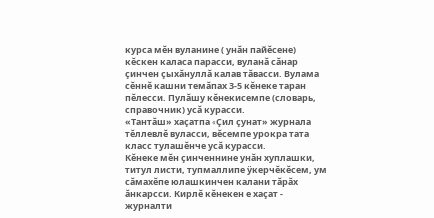курса мĕн вуланине ( унăн пайĕсене) кĕскен каласа парасси, вуланă сăнар çинчен çыхăнуллă калав тăвасси. Вулама сĕннĕ кашни темăпах 3-5 кĕнеке таран пĕлесси. Пулăшу кĕнекисемпе (словарь, справочник) усă курасси.
«Тантăш» хаçатпа «Çил çунат» журнала тĕллевлĕ вуласси, вĕсемпе урокра тата класс тулашĕнче усă курасси.
Кĕнеке мĕн çинченнине унăн хуплашки, титул листи, тупмаллипе ÿкерчĕкĕсем, ум сăмахĕпе юлашкинчен калани тăрăх ăнкарсси. Кирлĕ кĕнекен е хаçат - журналти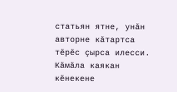статьян ятне, унăн авторне кăтартса тĕрĕс çырса илесси. Кăмăла каякан кĕнекене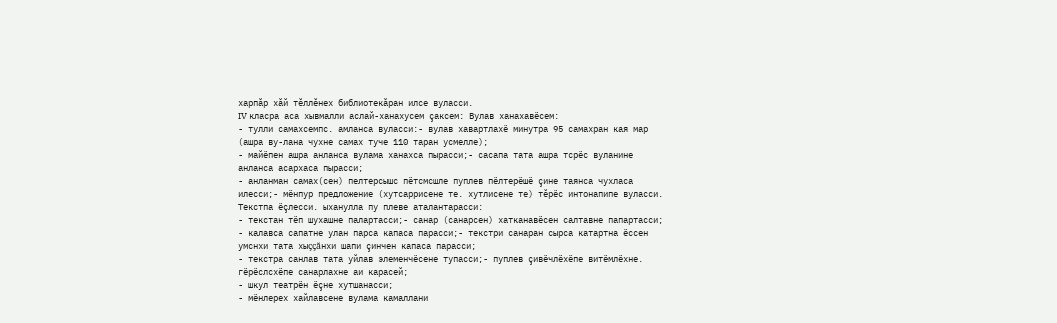харпăр хăй тĕллĕнех библиотекăран илсе вуласси.
IV класра аса хывмалли аслай-ханахусем çаксем: Вулав ханахавёсем:
- тулли самахсемпс. амланса вуласси:- вулав хавартлахё минутра 95 самахран кая мар (ашра ву-лана чухне самах туче 110 таран усмелле);
- майёпен ашра анланса вулама ханахса пырасси;- сасапа тата ашра тсрёс вуланине анланса асархаса пырасси;
- анланман самах(сен) пелтерсышс пётсмсшле пуплев пёлтерёшё çине таянса чухласа илесси;- мёнпур предложение (хутсаррисене те. хутлисене те) тěрёс интонапипе вуласси.
Текстпа ёçлесси. ыханулла пу плеве аталантарасси:
- текстан тёп шухашне палартасси;- санар (санарсен) хатканавёсен салтавне папартасси;
- калавса сапатне улан парса капаса парасси;- текстри санаран сырса катартна ёссен умснхи тата хыççăнхи шапи çинчен капаса парасси;
- текстра санлав тата уйлав элеменчёсене тупасси;- пуплев çивёчлёхёпе витёмлёхне. гёрёслсхёпе санарлахне аи карасей;
- шкул театрён ёçне хутшанасси;
- мёнлерех хайлавсене вулама камаллани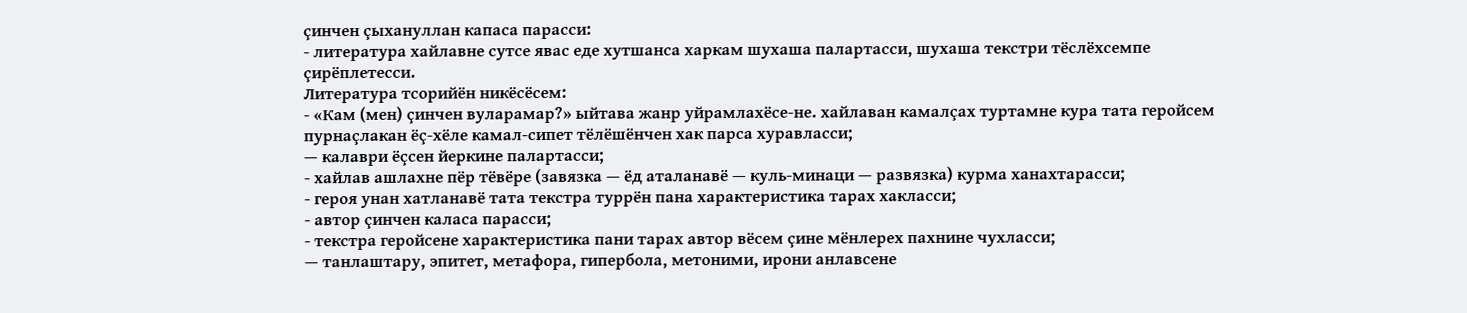çинчен çыхануллан капаса парасси:
- литература хайлавне сутсе явас еде хутшанса харкам шухаша палартасси, шухаша текстри тёслёхсемпе çирёплетесси.
Литература тсорийён никёсёсем:
- «Кам (мен) çинчен вуларамар?» ыйтава жанр уйрамлахёсе-не. хайлаван камалçах туртамне кура тата геройсем пурнаçлакан ёç-хёле камал-сипет тёлёшёнчен хак парса хуравласси;
— калаври ёçсен йеркине палартасси;
- хайлав ашлахне пёр тёвёре (завязка — ёд аталанавё — куль-минаци — развязка) курма ханахтарасси;
- героя унан хатланавё тата текстра туррён пана характеристика тарах хакласси;
- автор çинчен каласа парасси;
- текстра геройсене характеристика пани тарах автор вёсем çине мёнлерех пахнине чухласси;
— танлаштару, эпитет, метафора, гипербола, метоними, ирони анлавсене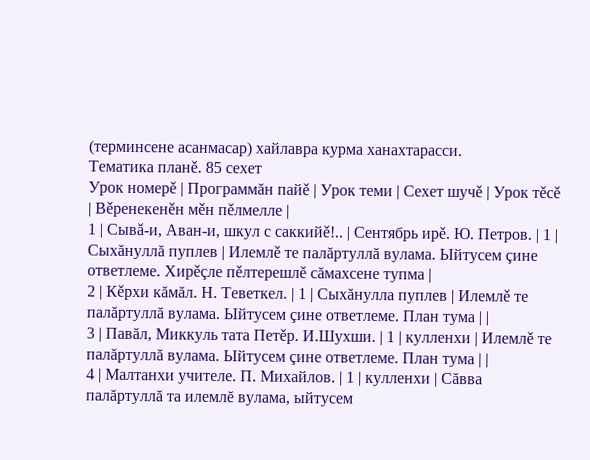(терминсене асанмасар) хайлавра курма ханахтарасси.
Тематика планě. 85 сехет
Урок номерě | Программăн пайě | Урок теми | Сехет шучě | Урок тěсě | Вěренекенěн мěн пěлмелле |
1 | Сывǎ-и, Аван-и, шкул с саккийě!.. | Сентябрь ирě. Ю. Петров. | 1 | Сыхăнуллă пуплев | Илемлě те палăртуллă вулама. Ыйтусем çине ответлеме. Хирěçле пěлтерешлě сăмахсене тупма |
2 | Кěрхи кăмăл. Н. Теветкел. | 1 | Сыхăнулла пуплев | Илемлě те палăртуллă вулама. Ыйтусем çине ответлеме. План тума | |
3 | Павăл, Миккуль тата Петěр. И.Шухши. | 1 | кулленхи | Илемлě те палăртуллă вулама. Ыйтусем çине ответлеме. План тума | |
4 | Малтанхи учителе. П. Михайлов. | 1 | кулленхи | Сăвва палăртуллă та илемлĕ вулама, ыйтусем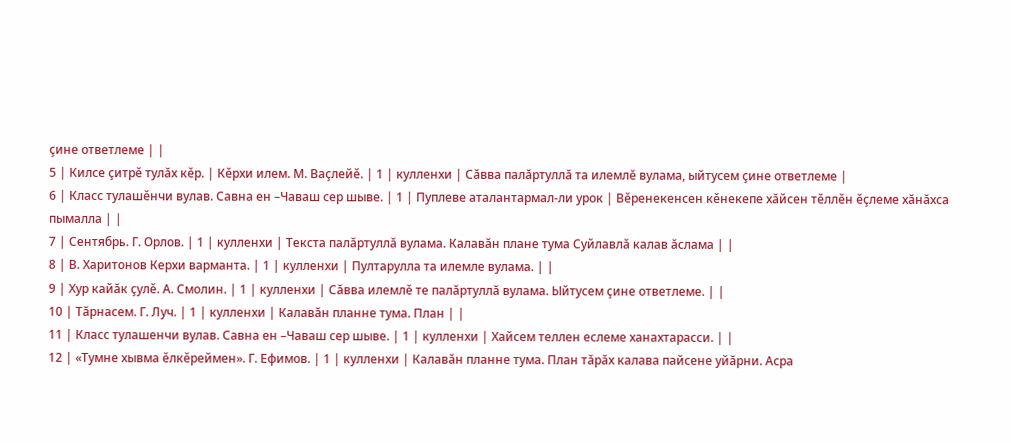çине ответлеме | |
5 | Килсе çитрě тулăх кěр. | Кěрхи илем. М. Ваçлейě. | 1 | кулленхи | Сăвва палăртуллă та илемлĕ вулама, ыйтусем çине ответлеме |
6 | Класс тулашěнчи вулав. Савна ен –Чаваш сер шыве. | 1 | Пуплеве аталантармал-ли урок | Вěренекенсен кěнекепе хăйсен тěллěн ěçлеме хăнăхса пымалла | |
7 | Сентябрь. Г. Орлов. | 1 | кулленхи | Текста палăртуллă вулама. Калавăн плане тума Суйлавлă калав ăслама | |
8 | В. Харитонов Керхи варманта. | 1 | кулленхи | Пултарулла та илемле вулама. | |
9 | Хур кайăк çулě. А. Смолин. | 1 | кулленхи | Сăвва илемлě те палăртуллă вулама. Ыйтусем çине ответлеме. | |
10 | Тăрнасем. Г. Луч. | 1 | кулленхи | Калавăн планне тума. План | |
11 | Класс тулашенчи вулав. Савна ен –Чаваш сер шыве. | 1 | кулленхи | Хайсем теллен еслеме ханахтарасси. | |
12 | «Тумне хывма ěлкěреймен». Г. Ефимов. | 1 | кулленхи | Калавăн планне тума. План тăрăх калава пайсене уйăрни. Асра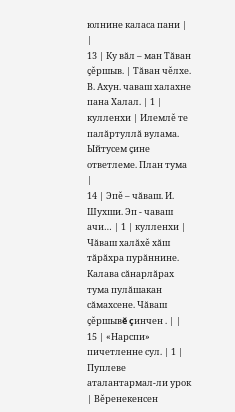юлнине каласа пани | |
13 | Ку вăл – ман Тăван çěршыв. | Тăван чěлхе. В. Ахун. чаваш халахне пана Халал. | 1 | кулленхи | Илемлě те палăртуллă вулама. Ыйтусем çине ответлеме. План тума |
14 | Эпě – чăваш. И. Шухши. Эп - чаваш ачи… | 1 | кулленхи | Чăваш халăхě хăш тăрăхра пурăннине. Калава сăнарлăрах тума пулăшакан сăмахсене. Чăваш çěршывě çинчен . | |
15 | «Нарспи» пичетленне сул. | 1 | Пуплеве аталантармал-ли урок | Вěренекенсен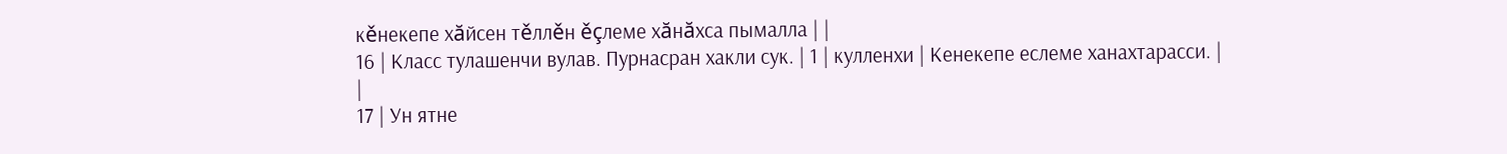кěнекепе хăйсен тěллěн ěçлеме хăнăхса пымалла | |
16 | Класс тулашенчи вулав. Пурнасран хакли сук. | 1 | кулленхи | Кенекепе еслеме ханахтарасси. | |
17 | Ун ятне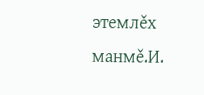этемлěх манмě.И.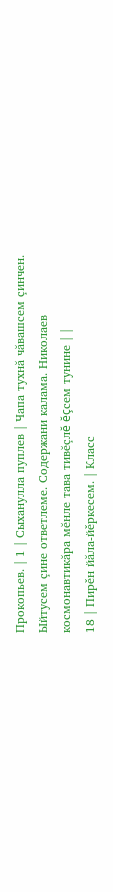Прокопьев. | 1 | Сыханулла пуплев | Чапа тухнă чăвашсем çинчен. Ыйтусем çине ответлеме. Содержани калама. Николаев космонавтикăра мĕнле тава тивĕçлĕ ĕçсем тунине | |
18 | Пирěн йăла-йěркесем. | Класс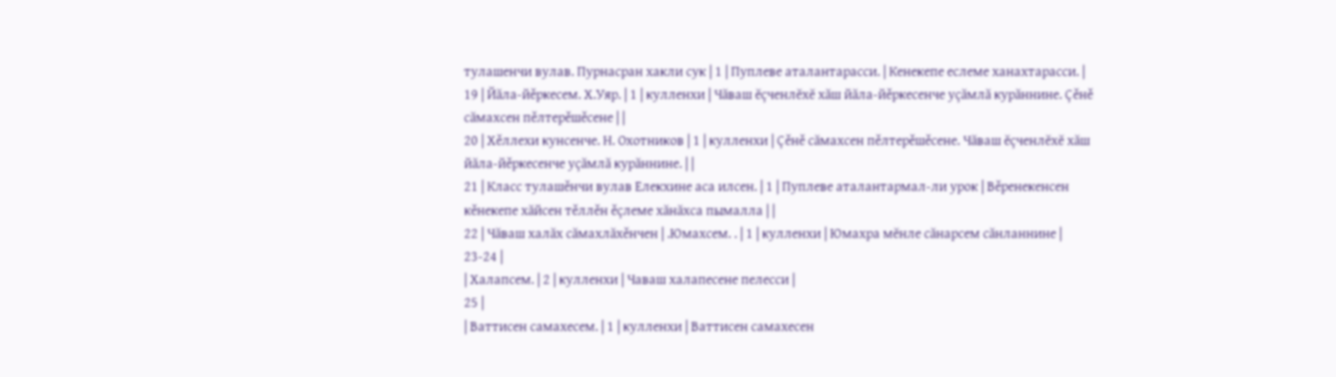тулашенчи вулав. Пурнасран хакли сук | 1 | Пуплеве аталантарасси. | Кенекепе еслеме ханахтарасси. |
19 | Йăла-йěркесем. Х.Уяр. | 1 | кулленхи | Чăваш ĕçченлĕхĕ хăш йăла-йěркесенче уçăмлă курăннине. Çěнě сăмахсен пěлтерěшěсене | |
20 | Хěллехи кунсенче. Н. Охотников | 1 | кулленхи | Çěнě сăмахсен пěлтерěшěсене. Чăваш ĕçченлĕхĕ хăш йăла-йěркесенче уçăмлă курăннине. | |
21 | Класс тулашěнчи вулав Елекхине аса илсен. | 1 | Пуплеве аталантармал-ли урок | Вěренекенсен кěнекепе хăйсен тěллěн ěçлеме хăнăхса пымалла | |
22 | Чăваш халăх сăмахлăхěнчен | .Юмахсем. . | 1 | кулленхи | Юмахра мĕнле сăнарсем сăнланнине |
23-24 |
| Халапсем. | 2 | кулленхи | Чаваш халапесене пелесси |
25 |
| Ваттисен самахесем. | 1 | кулленхи | Ваттисен самахесен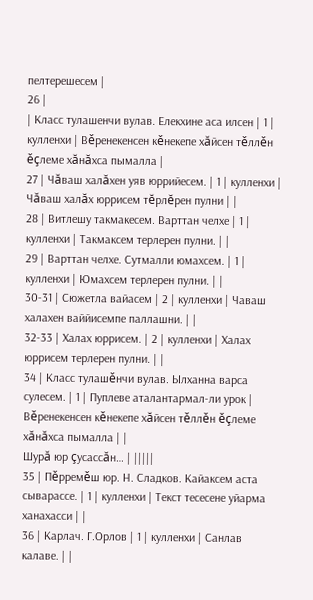пелтерешесем |
26 |
| Класс тулашенчи вулав. Елекхине аса илсен | 1 | кулленхи | Вěренекенсен кěнекепе хăйсен тěллěн ěçлеме хăнăхса пымалла |
27 | Чăваш халăхен уяв юррийесем. | 1 | кулленхи | Чăваш халăх юррисем тĕрлĕрен пулни | |
28 | Витлешу такмакесем. Варттан челхе | 1 | кулленхи | Такмаксем терлерен пулни. | |
29 | Варттан челхе. Сутмалли юмахсем. | 1 | кулленхи | Юмахсем терлерен пулни. | |
30-31 | Сюжетла вайасем | 2 | кулленхи | Чаваш халахен ваййисемпе паллашни. | |
32-33 | Халах юррисем. | 2 | кулленхи | Халах юррисем терлерен пулни. | |
34 | Класс тулашěнчи вулав. Ылханна варса сулесем. | 1 | Пуплеве аталантармал-ли урок | Вěренекенсен кěнекепе хăйсен тěллěн ěçлеме хăнăхса пымалла | |
Шурă юр çусассăн… | |||||
35 | Пěрремěш юр. Н. Сладков. Кайаксем аста сыварассе. | 1 | кулленхи | Текст тесесене уйарма ханахасси | |
36 | Карлач. Г.Орлов | 1 | кулленхи | Санлав калаве. | |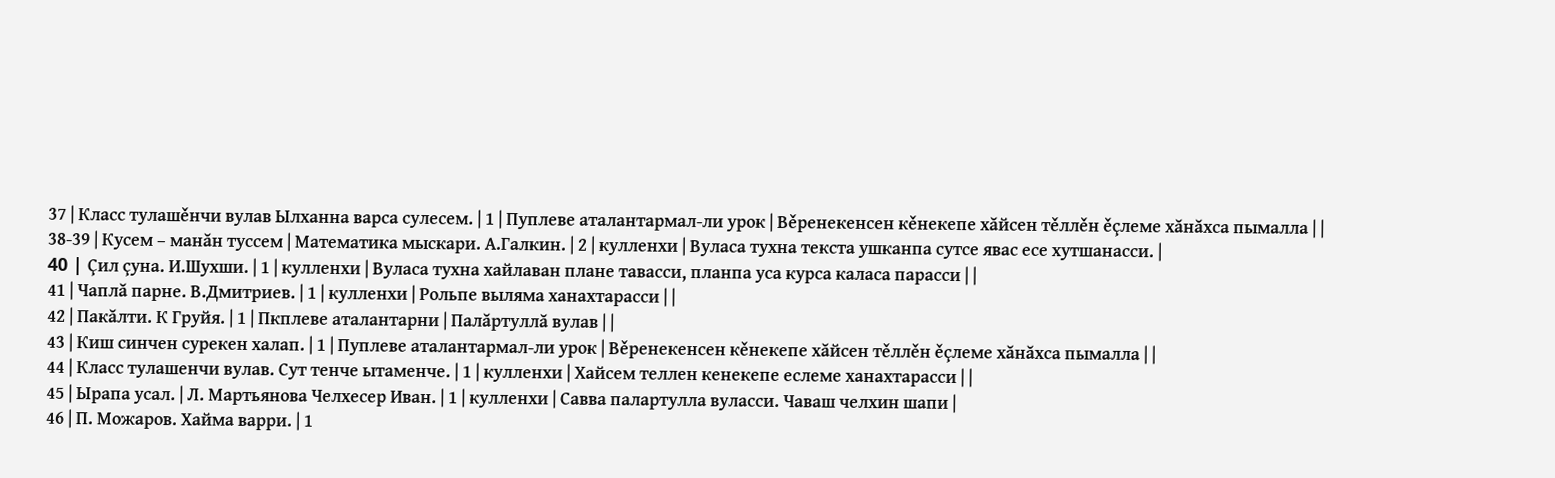37 | Класс тулашěнчи вулав Ылханна варса сулесем. | 1 | Пуплеве аталантармал-ли урок | Вěренекенсен кěнекепе хăйсен тěллěн ěçлеме хăнăхса пымалла | |
38-39 | Кусем – манăн туссем | Математика мыскари. А.Галкин. | 2 | кулленхи | Вуласа тухна текста ушканпа сутсе явас есе хутшанасси. |
40 | Çил çуна. И.Шухши. | 1 | кулленхи | Вуласа тухна хайлаван плане тавасси, планпа уса курса каласа парасси | |
41 | Чаплă парне. В.Дмитриев. | 1 | кулленхи | Рольпе выляма ханахтарасси | |
42 | Пакăлти. К Груйя. | 1 | Пкплеве аталантарни | Палăртуллă вулав | |
43 | Киш синчен сурекен халап. | 1 | Пуплеве аталантармал-ли урок | Вěренекенсен кěнекепе хăйсен тěллěн ěçлеме хăнăхса пымалла | |
44 | Класс тулашенчи вулав. Сут тенче ытаменче. | 1 | кулленхи | Хайсем теллен кенекепе еслеме ханахтарасси | |
45 | Ырапа усал. | Л. Мартьянова Челхесер Иван. | 1 | кулленхи | Савва палартулла вуласси. Чаваш челхин шапи |
46 | П. Можаров. Хайма варри. | 1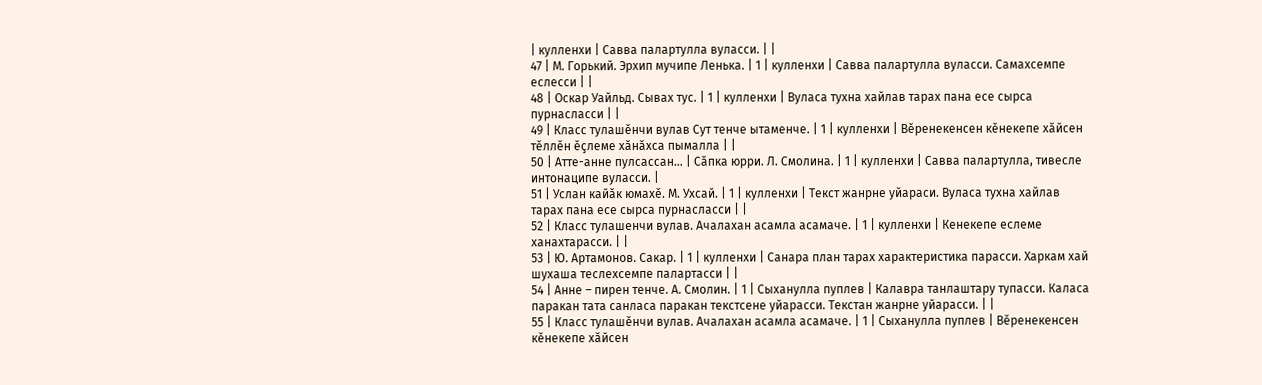| кулленхи | Савва палартулла вуласси. | |
47 | М. Горький. Эрхип мучипе Ленька. | 1 | кулленхи | Савва палартулла вуласси. Самахсемпе еслесси | |
48 | Оскар Уайльд. Сывах тус. | 1 | кулленхи | Вуласа тухна хайлав тарах пана есе сырса пурнасласси | |
49 | Класс тулашěнчи вулав Сут тенче ытаменче. | 1 | кулленхи | Вěренекенсен кěнекепе хăйсен тěллěн ěçлеме хăнăхса пымалла | |
50 | Атте-анне пулсассан… | Сăпка юрри. Л. Смолина. | 1 | кулленхи | Савва палартулла, тивесле интонаципе вуласси. |
51 | Услан кайăк юмахě. М. Ухсай. | 1 | кулленхи | Текст жанрне уйараси. Вуласа тухна хайлав тарах пана есе сырса пурнасласси | |
52 | Класс тулашенчи вулав. Ачалахан асамла асамаче. | 1 | кулленхи | Кенекепе еслеме ханахтарасси. | |
53 | Ю. Артамонов. Сакар. | 1 | кулленхи | Санара план тарах характеристика парасси. Харкам хай шухаша теслехсемпе палартасси | |
54 | Анне – пирен тенче. А. Смолин. | 1 | Сыханулла пуплев | Калавра танлаштару тупасси. Каласа паракан тата санласа паракан текстсене уйарасси. Текстан жанрне уйарасси. | |
55 | Класс тулашěнчи вулав. Ачалахан асамла асамаче. | 1 | Сыханулла пуплев | Вěренекенсен кěнекепе хăйсен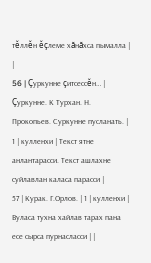тěллěн ěçлеме хăнăхса пымалла | |
56 | Çуркунне çитсессěн… | Çуркунне. К Турхан. Н. Прокопьев. Суркунне пусланать. | 1 | кулленхи | Текст ятне анлантарасси. Текст ашлахне суйлавлан каласа парасси |
57 | Курак. Г.Орлов. | 1 | кулленхи | Вуласа тухна хайлав тарах пана есе сырса пурнасласси | |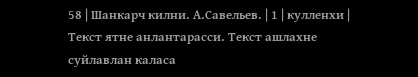58 | Шанкарч килни. А.Савельев. | 1 | кулленхи | Текст ятне анлантарасси. Текст ашлахне суйлавлан каласа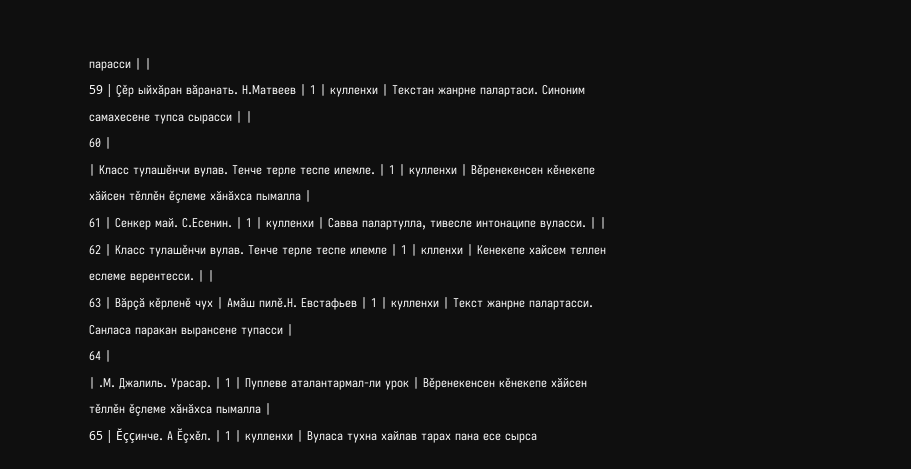парасси | |
59 | Çěр ыйхăран вăранать. Н.Матвеев | 1 | кулленхи | Текстан жанрне палартаси. Синоним самахесене тупса сырасси | |
60 |
| Класс тулашěнчи вулав. Тенче терле теспе илемле. | 1 | кулленхи | Вěренекенсен кěнекепе хăйсен тěллěн ěçлеме хăнăхса пымалла |
61 | Сенкер май. С.Есенин. | 1 | кулленхи | Савва палартулла, тивесле интонаципе вуласси. | |
62 | Класс тулашěнчи вулав. Тенче терле теспе илемле | 1 | клленхи | Кенекепе хайсем теллен еслеме верентесси. | |
63 | Вăрçă кěрленě чух | Амăш пилě.Н. Евстафьев | 1 | кулленхи | Текст жанрне палартасси. Санласа паракан вырансене тупасси |
64 |
| .М. Джалиль. Урасар. | 1 | Пуплеве аталантармал-ли урок | Вěренекенсен кěнекепе хăйсен тěллěн ěçлеме хăнăхса пымалла |
65 | Ĕççинче. А Ĕçхěл. | 1 | кулленхи | Вуласа тухна хайлав тарах пана есе сырса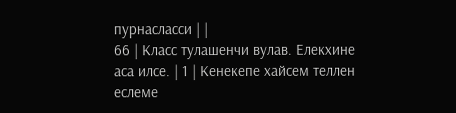пурнасласси | |
66 | Класс тулашенчи вулав. Елекхине аса илсе. | 1 | Кенекепе хайсем теллен еслеме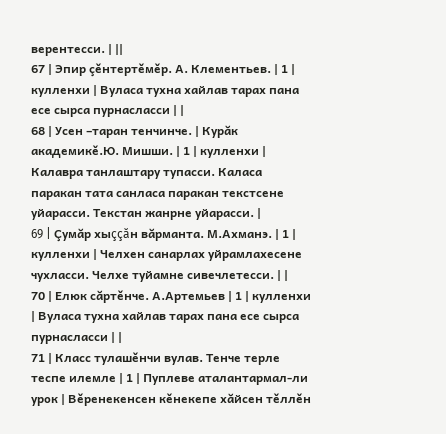верентесси. | ||
67 | Эпир çěнтертěмěр. А. Клементьев. | 1 | кулленхи | Вуласа тухна хайлав тарах пана есе сырса пурнасласси | |
68 | Усен –таран тенчинче. | Курăк академикě.Ю. Мишши. | 1 | кулленхи | Калавра танлаштару тупасси. Каласа паракан тата санласа паракан текстсене уйарасси. Текстан жанрне уйарасси. |
69 | Çумăр хыççăн вăрманта. М.Ахманэ. | 1 | кулленхи | Челхен санарлах уйрамлахесене чухласси. Челхе туйамне сивечлетесси. | |
70 | Елюк сăртěнче. А.Артемьев | 1 | кулленхи | Вуласа тухна хайлав тарах пана есе сырса пурнасласси | |
71 | Класс тулашěнчи вулав. Тенче терле теспе илемле | 1 | Пуплеве аталантармал-ли урок | Вěренекенсен кěнекепе хăйсен тěллěн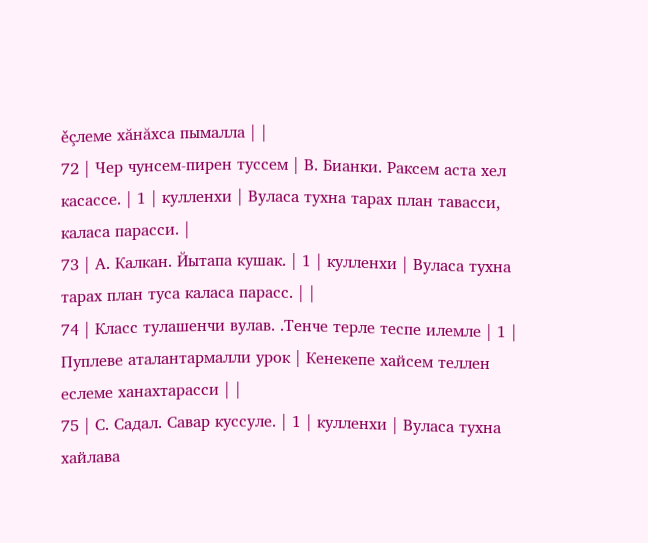ěçлеме хăнăхса пымалла | |
72 | Чер чунсем-пирен туссем | В. Бианки. Раксем аста хел касассе. | 1 | кулленхи | Вуласа тухна тарах план тавасси, каласа парасси. |
73 | А. Калкан. Йытапа кушак. | 1 | кулленхи | Вуласа тухна тарах план туса каласа парасс. | |
74 | Класс тулашенчи вулав. .Тенче терле теспе илемле | 1 | Пуплеве аталантармалли урок | Кенекепе хайсем теллен еслеме ханахтарасси | |
75 | С. Садал. Савар куссуле. | 1 | кулленхи | Вуласа тухна хайлава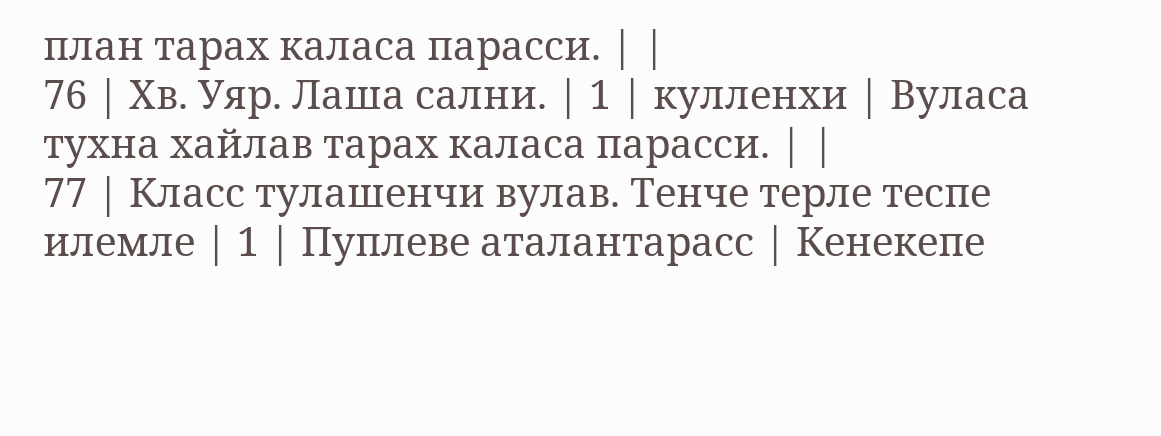план тарах каласа парасси. | |
76 | Хв. Уяр. Лаша сални. | 1 | кулленхи | Вуласа тухна хайлав тарах каласа парасси. | |
77 | Класс тулашенчи вулав. Тенче терле теспе илемле | 1 | Пуплеве аталантарасс | Кенекепе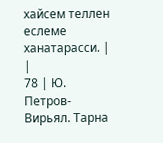хайсем теллен еслеме ханатарасси. | |
78 | Ю. Петров-Вирьял. Тарна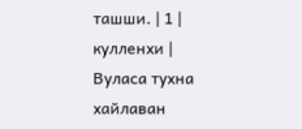ташши. | 1 | кулленхи | Вуласа тухна хайлаван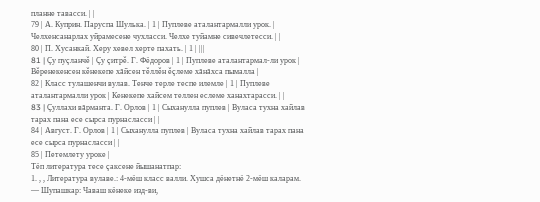планне тавасси. | |
79 | А. Куприн. Паруспа Шулька. | 1 | Пуплеве аталантармалли урок. | Челхенсанарлах уйрамесене чухласси. Челхе туйамне сивечлетесси. | |
80 | П. Хусанкай. Херу хевел херте пахать. | 1 | |||
81 | Çу пуçланчě | Çу çитрě. Г. Фёдоров | 1 | Пуплеве аталантармал-ли урок | Вěренекенсен кěнекепе хăйсен тěллěн ěçлеме хăнăхса пымалла |
82 | Класс тулашенчи вулав. Тенче терле теспе илемле | 1 | Пуплеве аталантармалли урок | Кенекепе хайсем теллен еслеме ханахтарасси. | |
83 | Çуллахи вăрманта. Г. Орлов | 1 | Сыханулла пуплев | Вуласа тухна хайлав тарах пана есе сырса пурнасласси | |
84 | Август. Г. Орлов | 1 | Сыханулла пуплев | Вуласа тухна хайлав тарах пана есе сырса пурнасласси | |
85 | Петемлету уроке |
Тёп литература тесе çаксене йышанатпар:
1. , , Литература вулаве.: 4-мёш класс валли. Хушса дёнетнё 2-мёш каларам. — Шупашкар: Чаваш кёнеке изд-ви,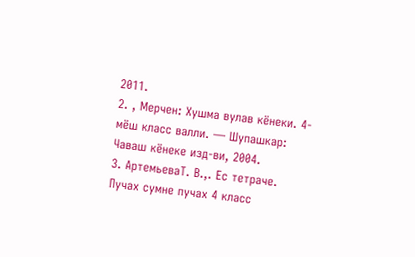2011.
2. , Мерчен: Хушма вулав кёнеки. 4-мёш класс валли. — Шупашкар: Чаваш кёнеке изд-ви, 2004.
3. АртемьеваТ. В.,. Ес тетраче. Пучах сумне пучах 4 класс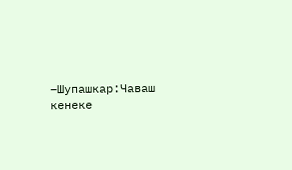–Шупашкар:Чаваш кенеке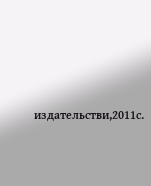издательстви,2011с.